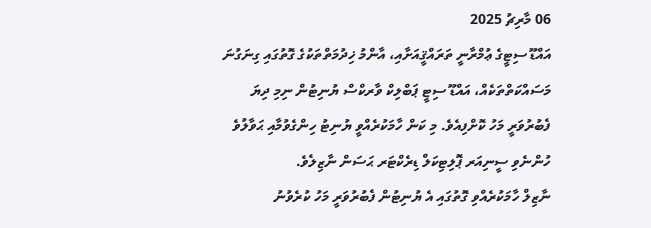06 މާރިޗު 2025
އައްޑޫ ސިޓީގެ ޢުމްރާނީ ތަރައްޤީއަށާއި، އާންމު ޚިދުމަތްތަކުގެ ގޮތުގައި ގިނަގުނަ މަސައްކަތްތަކެއް، އައްޑޫ ސިޓީ ޕަބްލިކް ވާރކްސް ޔުނިޓުން ނިމި ދިޔަ ފެބުރުވަރީ މަހު ކޮށްފިއެވެ. މި ކަން ހާމަކުރެއްވީ ޔުނިޓު ހިންގެވުމާއި ޙަވާލުވެ ހުންނެވި ސީނިއަރ ޕޮލިޓިކަލް ޑިރެކްޓަރ ޙަސަން ނާޒިލެވެ.
ނާޒިލް ހާމަކުރެއްވި ގޮތުގައި އެ ޔުނިޓުން ފެބުރުވަރީ މަހު ކުރެވުނު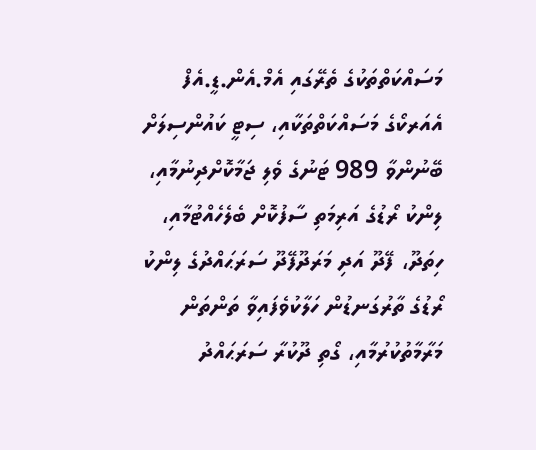މަސައްކަތްތަކުގެ ތެރޭގައި އެމް.އެން.ޑީ.އެފް އެއަރކޯގެ މަސައްކަތްތަކާއި، ސިޓީ ކައުންސިލަށް ބޭނުންވާ 989 ޓަނުގެ ވެލި ޖަމާކޮށްދިނުމާއި، ލިންކު ރޯޑުގެ އަރިމަތި ސާފުކޮށް ބެލެހެއްޓުމާއި، ހިތަދޫ، ފޭދޫ އަދި މަރަދޫފޭދޫ ސަރަޙައްދުގެ ލިންކު ރޯޑުގެ ތާރުގަނޑުން ހަލާކުވެފައިވާ ތަންތަން މަރާމާތުކުރުމާއި، ގޯތި ދޫކުރާ ސަރަޙައްދު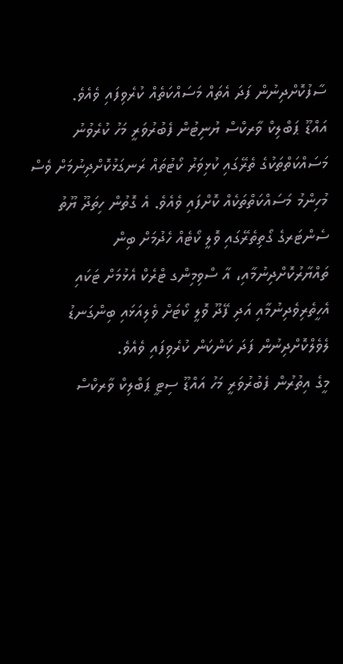ސާފުކޮށްދިނުން ފަދަ އެތައް މަސައްކަތެއް ކުރެވިފައި ވެއެވެ.
އައްޑޫ ޕަބްލިކް ވާރކްސް ޔުނިޓުން ފެބުރުވަރީ މަހު ކުރެވުނު މަސައްކަތްތަކުގެ ތެރޭގައި ކުޅިވަރު ކޯޓުތައް ރަނގަޅުކޮށްދިނުމަށް ވެސް މުހިންމު މަސައްކަތްތަކެއް ކޮށްފައި ވެއެވެ. އެ ގޮތުން ހިތަދޫ ޔޫތު ސެންޓަރގެ ގޯތިތެރޭގައި ވޮލީ ކޯޓެއް ހެދުމަށް ބިން ތައްޔާރުކޮށްދިނުމާއި، އާ ސްވިމިންގ ޓްރެކް އެޅުމަށް ޓަކައި އެހީތެރިވެދިނުމާއި އަދި ފޭދޫ ވޮލީ ކޯޓަށް ވެލިއަޅައި ބިންގަނޑު ލެވެލްކޮށްދިނުން ފަދަ ކަންކަން ކުރެވިފައި ވެއެވެ.
މީގެ އިތުރުން ފެބުރުވަރީ މަހު އައްޑޫ ސިޓީ ޕަބްލިކް ވާރކްސް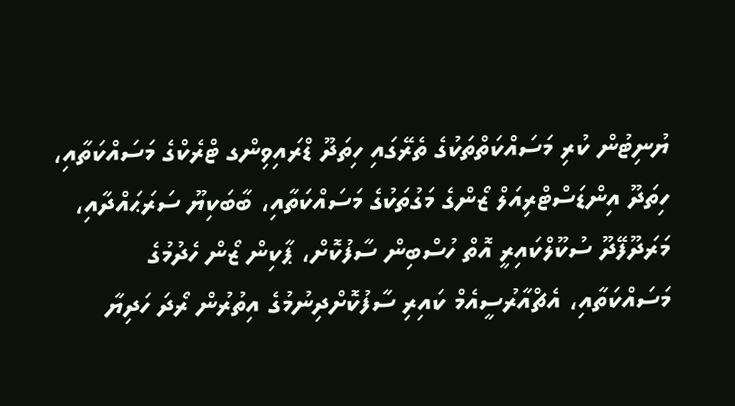ޔުނިޓުން ކުރި މަސައްކަތްތަކުގެ ތެރޭގައި ހިތަދޫ ޑްރައިވިންގ ޓްރެކްގެ މަސައްކަތާއި، ހިތަދޫ އިންޑަސްޓްރިއަލް ޒޯންގެ މަގުތަކުގެ މަސައްކަތާއި، ބާބަކިޔޫ ސަރަޙައްދާއި، މަރަދޫފޭދޫ ސުކޫލްކައިރީ އޮތް ހުސްބިން ސާފުކޮށް، ޕާކިން ޒޯން ހެދުމުގެ މަސައްކަތާއި، އެޗްއާރުސީއެމް ކައިރި ސާފުކޮށްދިނުމުގެ އިތުރުން ރޯދަ ހަދިޔާ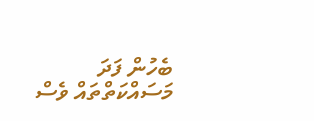ބެހުން ފަދަ މަސައްކަތްތައް ވެސް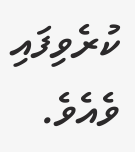ކުރެވިފައި ވެއެވެ.